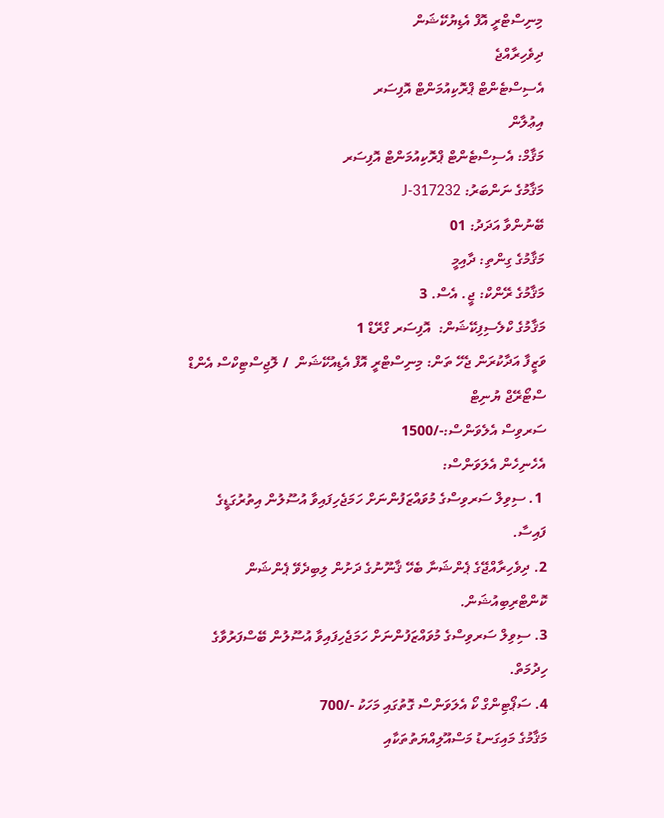މިނިސްޓްރީ އޮފް އެޑިޔުކޭޝަން
ދިވެހިރާއްޖެ
އެސިސްޓެންޓް ޕްރޮކިއުމަންޓް އޮފިސަރ
އިޢުލާން
މަޤާމް: އެސިސްޓެންޓް ޕްރޮކިއުމަންޓް އޮފިސަރ
މަޤާމުގެ ނަންބަރު: J-317232
ބޭނުންވާ އަދަދު: 01
މަޤާމުގެ ގިންތި: ދާއިމީ
މަޤާމުގެ ރޭންކް: ޖީ. އެސް. 3
މަޤާމުގެ ކްލެސިފިކޭޝަން:  އޮފިސަރ ގްރޭޑް 1
ވަޒީފާ އަދާކުރަން ޖެހޭ ތަން: މިނިސްޓްރީ އޮފް އެޑިއުކޭޝަން  / ލޮޖިސްޓިކްސް އެންޑް ސްޓޯރޭޖް ޔުނިޓް
ސަރވިސް އެލެވަންސް:-/1500
އެހެނިހެން އެލަވަންސް:
 1. ސިވިލް ސަރވިސްގެ މުވައްޒަފުންނަށް ހަމަޖެހިފައިވާ އުސޫލުން އިތުރުގަޑީގެ ފައިސާ.
2. ދިވެހިރާއްޖޭގެ ޕެންޝަނާ ބެހޭ ޤާނޫނުގެ ދަށުން ލިބިދެވޭ ޕެންޝަން ކޮންޓްރިބިއުޝަން.
3. ސިވިލް ސަރވިސްގެ މުވައްޒަފުންނަށް ހަމަޖެހިފައިވާ އުސޫލުން ބޭސްފަރުވާގެ ހިދުމަތް.
4. ސަޕޯޓިންގް ކޯ އެލަވަންސް ގޮތުގައި މަހަކު -/700
މަޤާމުގެ މައިގަނޑު މަސްއޫލިއްޔަތުތަކާއި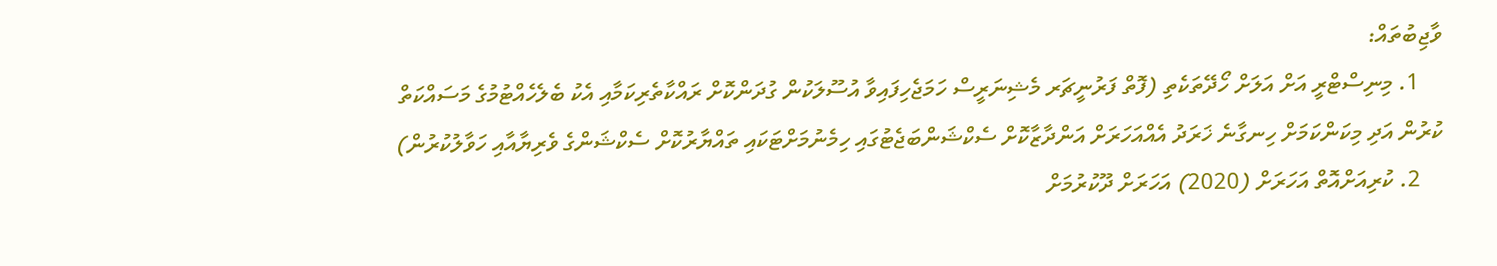ވާޖިބުތައް:
    1. މިނިސްޓްރީ އަށް އަލަށް ހޯދޭތަކެތި (ފޮތް ފަރުނީޗަރ މެޝިނަރީސް ހަމަޖެހިފައިވާ އުސޫލަކުން ގުދަންކޮށް ރައްކާތެރިކަމާއި އެކު ބެލެހެއްޓުމުގެ މަސައްކަތް ކުރުން އަދި މިކަންކަމަށް ހިނގާނެ ޚަރަދު އެއްއަހަރަށް އަންދާޒާކޮށް ސެކްޝަންބަޖެޓުގައި ހިމެނުމަށްޓަކައި ތައްޔާރުކޮށް ސެކްޝަންގެ ވެރިޔާއާއި ހަވާލުކުރުން)
    2. ކުރިއަށްއޮތް އަހަރަށް (2020) އަހަރަށް ދޫކުރުމަށް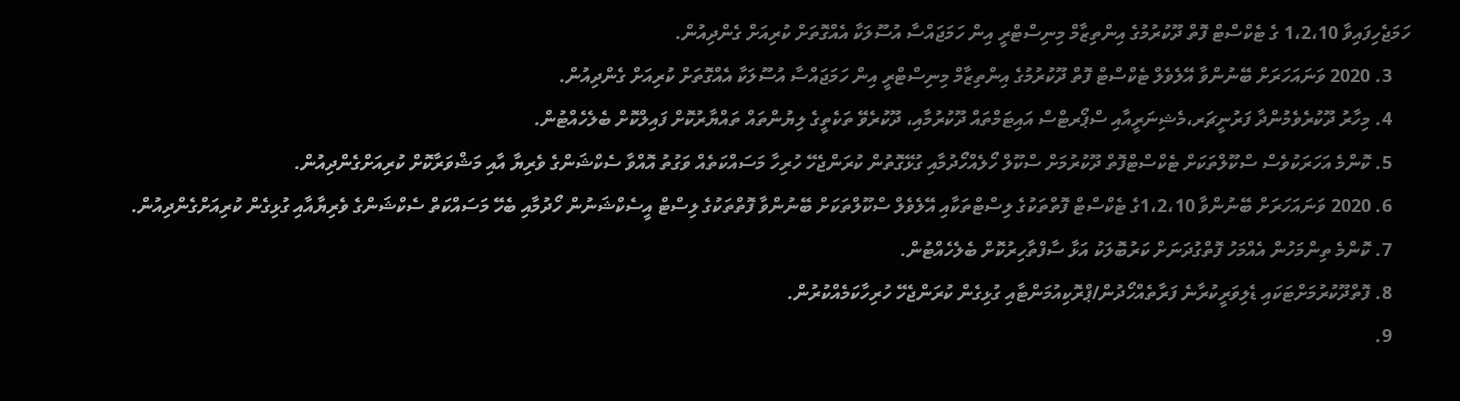ހަމަޖެހިފައިވާ 1،2،10 ގެ ޓެކްސްޓް ފޮތް ދޫކުރުމުގެ އިންތިޒާމް މިނިސްޓްރީ އިން ހަމަޖައްސާ އުސޫލަކާ އެއްގޮތަށް ކުރިއަށް ގެންދިއުން.
    3. 2020 ވަނައަހަރަށް ބޭނުންވާ އޭލެވެލް ޓެކްސްޓް ފޮތް ދޫކުރުމުގެ އިންތިޒާމް މިނިސްޓްރީ އިން ހަމަޖައްސާ އުސޫލަކާ އެއްގޮތަށް ކުރިއަށް ގެންދިއުން.
    4. މިހާރު ދޫކުރެވެމުންދާ ފަރުނީޗަރ،މެޝިނަރީއާއި ސްޕޯރޓްސް އައިޓަމްތައް ދޫކުރުމާއި، ދޫކުރެވޭ ތަކެތީގެ ލިޔުންތައް ތައްޔާރުކޮށް ފައިލްކޮށް ބެލެހެއްޓުން.
    5. ކޮންމެ އަހަރަކުވެސް ސްކޫލްތަކަށް ޓެކްސްޓްފޮތް ދޫކުރުމަށް ސްކޫލް ހޯލެއްހޯދުމާއި ގުޅޭގޮތުން ކުރަންޖެހޭ ހުރިހާ މަސައްކަތެއް ވަގުތު އޮއްވާ ސެކްޝަންގެ ވެރިޔާ އާއި މަޝްވަރާކޮށް ކުރިއަށްގެންދިއުން.
    6. 2020 ވަނައަހަރަށް ބޭނުންވާ 1،2،10ގެ ޓެކްސްޓް ފޮތްތަކުގެ ލިސްޓްތަކާއި އޭލެވެލް ސްކޫލްތަކަށް ބޭނުންވާ ފޮތްތަކުގެ ލިސްޓް އީސެކްޝަނުން ހޯދުމާއި ބެހޭ މަސައްކަތް ސެކްޝަންގެ ވެރިޔާއާއި ގުޅިގެން ކުރިއަށްގެންދިއުން.
    7. ކޮންމެ ތިންމަހުން އެއްމަހު ފޮތްގުދަނަށް ކަރުބޮލަކު އަޅާ ސާފްތާހިރުކޮށް ބެލެހެއްޓުން.
    8. ފޮތްދޫކުރުމަށްޓަކައި ޑެލިވަރީކުރާނެ ފަރާތެއްހޯދުން/ޕްރޮކިއުމަންޓާއި ގުޅިގެން ކުރަންޖެހޭ ހުރިހާކަމެއްކުރުން.
    9.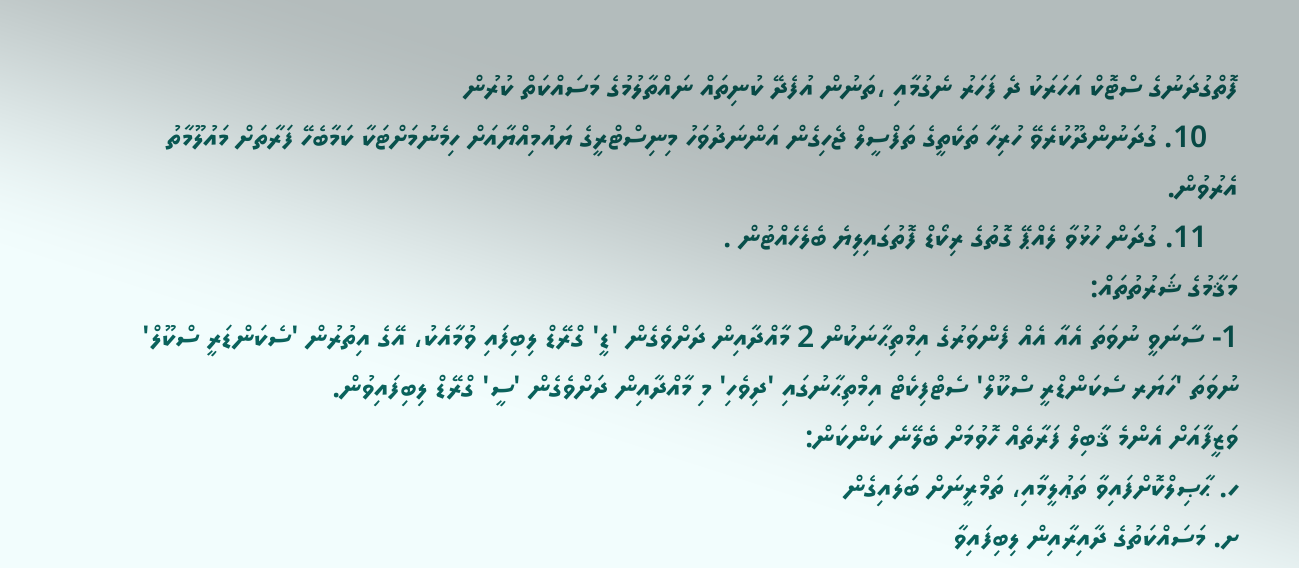ފޮތްގުދަނުގެ ސްޓޮކް އަހަރަކު ދެ ފަހަރު ނެގުމާއި ،ތަނުން އުފެދޭ ކުނިތައް ނައްތާލުމުގެ މަސައްކަތް ކުރުން
    10. ގުދަނުންދޫކުރެވޭ ހުރިހާ ތަކެތީގެ ތަފްސީލް ޖެހިގެން އަންނަދުވަހު މިނިސްޓްރީގެ ޔައުމިއްޔާއަށް ހިމެނުމަށްޓަކާ ކަމާބެހޭ ފަރާތަށް މައުލޫމާތު އެރުވުން.
    11. ގުދަން ހުޅުވާ ލެއްޕޭ ގޮތުގެ ރިކޯޑް ފޮތުގައިލިޔެ ބެލެހެއްޓުން .
މަޤާމުގެ ޝަރުތުތައް:
1- ސާނަވީ ނުވަތަ އެއާ އެއް ފެންވަރުގެ އިމްތިޙާނަކުން 2 މާއްދާއިން ދަށްވެގެން 'ޑީ' ގްރޭޑް ލިބިފައި ވުމާއެކު، އޭގެ އިތުރުން 'ސެކަންޑަރީ ސްކޫލް' ނުވަތަ 'ހަޔަރ ސެކަންޑްރީ ސްކޫލް' ސެޓްފިކެޓް އިމްތިޙާނުގައި 'ދިވެހި' މި މާއްދާއިން ދަށްވެގެން 'ސީ' ގްރޭޑް ލިބިފައިވުން.
ވަޒީފާއަށް އެންމެ ޤާބިލް ފަރާތެއް ހޮވުމަށް ބެލޭނެ ކަންކަން:
ހ. ޙާޞިލްކޮށްފައިވާ ތަޢުލީމާއި، ތަމްރީނަށް ބަލައިގެން
ށ. މަސައްކަތުގެ ދާއިރާއިން ލިބިފައިވާ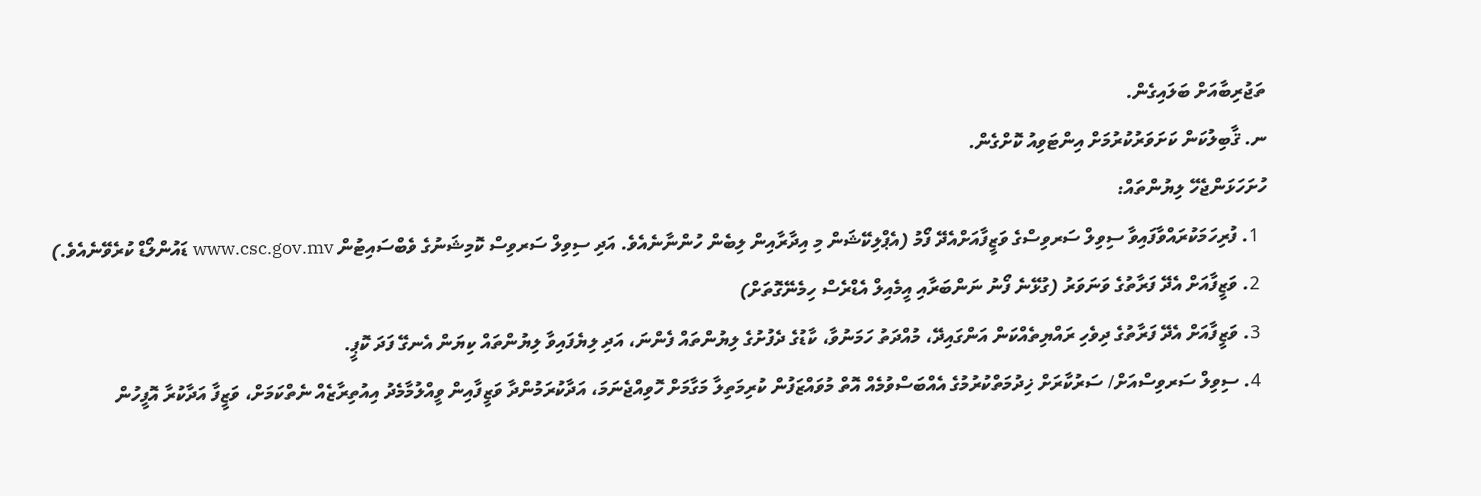ތަޖުރިބާއަށް ބަލައިގެން.
ނ. ޤާބިލުކަން ކަށަވަރުކުރުމަށް އިންޓަވިއު ކޮށްގެން.
ހުށަހަޅަންޖެހޭ ލިޔުންތައް:
  1. ފުރިހަމަކުރައްވާފައިވާ ސިވިލް ސަރވިސްގެ ވަޒީފާއަށްއެދޭ ފޯމު (އެޕްލިކޭޝަން މި އިދާރާއިން ލިބެން ހުންނާނެއެވެ. އަދި ސިވިލް ސަރވިސް ކޮމިޝަނުގެ ވެބްސައިޓުން www.csc.gov.mv ޑައުންލޯޑް ކުރެވޭނެއެވެ.)
  2. ވަޒީފާއަށް އެދޭ ފަރާތުގެ ވަނަވަރު (ގުޅޭނެ ފޯނު ނަންބަރާއި އީމެއިލް އެޑްރެސް ހިމެނޭގޮތަށް)
  3. ވަޒީފާއަށް އެދޭ ފަރާތުގެ ދިވެހި ރައްޔިތެއްކަން އަންގައިދޭ، މުއްދަތު ހަމަނުވާ، ކާޑުގެ ދެފުށުގެ ލިޔުންތައް ފެންނަ، އަދި ލިޔެފައިވާ ލިޔުންތައް ކިޔަން އެނގޭ ފަދަ ކޮޕީ.
  4. ސިވިލް ސަރވިސްއަށް/ ސަރުކާރަށް ޚިދުމަތްކުރުމުގެ އެއްބަސްވުމެއް އޮތް މުވައްޒަފުން ކުރިމަތިލާ މަގާމަށް ހޮވިއްޖެނަމަ، އަދާކުރަމުންދާ ވަޒީފާއިން ވީއްލުމާމެދު އިއުތިރާޒެއް ނެތްކަމަށް، ވަޒީފާ އަދާކުރާ އޮފީހުން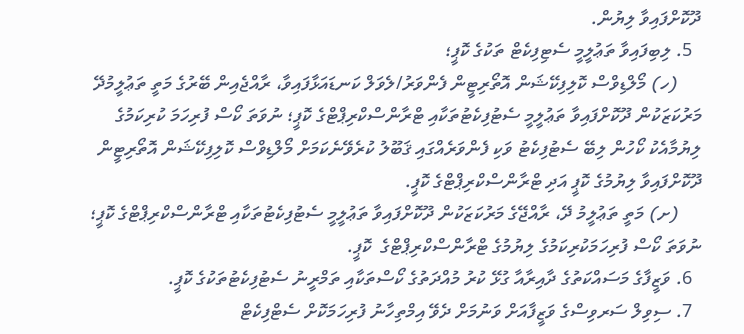ދޫކޮށްފައިވާ ލިޔުން.
  5. ލިބިފައިވާ ތަޢުލީމީ ސެޓިފިކެޓް ތަކުގެ ކޮޕީ؛
     (ހ) މޯލްޑިވްސް ކޮލިފިކޭޝަން އޮތޯރިޓީން ފެންވަރު/ލެވަލް ކަނޑައަޅާފައިވާ، ރާއްޖެއިން ބޭރުގެ މަތީ ތަޢުލީމުދޭ މަރުކަޒަކުން ދޫކޮށްފައިވާ ތަޢުލީމީ ސެޓުފިކެޓުތަކާއި ޓްރާންސްކްރިޕްޓްގެ ކޮޕީ؛ ނުވަތަ ކޯސް ފުރިހަމަ ކުރިކަމުގެ ލިޔުމާއެކު ކޯހުން ލިބޭ ސެޓުފިކެޓު ވަކި ފެންވަރެއްގައި ޤަބޫލު ކުރެވޭނެކަމަށް މޯލްޑިވްސް ކޮލިފިކޭޝަން އޮތޯރިޓީން ދޫކޮށްފައިވާ ލިޔުމުގެ ކޮޕީ އަދި ޓްރާންސްކްރިޕްޓްގެ ކޮޕީ.
     (ށ) މަތީ ތަޢުލީމު ދޭ، ރާއްޖޭގެ މަރުކަޒަކުން ދޫކޮށްފައިވާ ތަޢުލީމީ ސެޓުފިކެޓުތަކާއި ޓްރާންސްކްރިޕްޓްގެ ކޮޕީ؛ ނުވަތަ ކޯސް ފުރިހަމަކުރިކަމުގެ ލިޔުމުގެ ޓްރާންސްކްރިޕްޓްގެ  ކޮޕީ.
  6. ވަޒީފާގެ މަސައްކަތުގެ ދާއިރާއާ ގުޅޭ ކުރު މުއްދަތުގެ ކޯސްތަކާއި ތަމްރީނު ސެޓުފިކެޓުތަކުގެ ކޮޕީ.
  7. ސިވިލް ސަރވިސްގެ ވަޒީފާއަށް ވަނުމަށް ދެވޭ އިމްތިހާނު ފުރިހަމަކޮށް ސެޓްފިކެޓް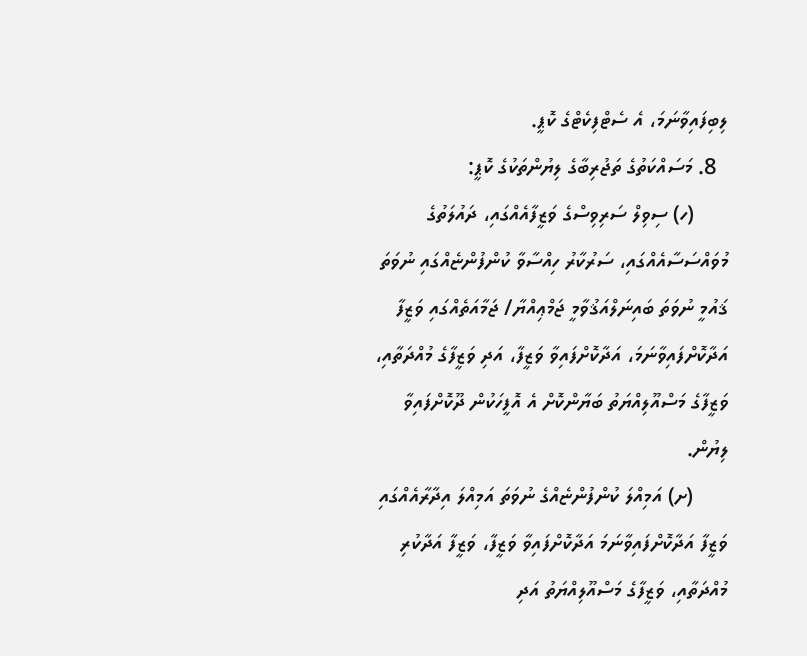ލިބިފައިވާނަމަ، އެ ސެޓްފިކެޓްގެ ކޮޕީ.
  8. މަސައްކަތުގެ ތަޖުރިބާގެ ލިޔުންތަކުގެ ކޮޕީ:
      (ހ) ސިވިލް ސަރިވިސްގެ ވަޒީފާއެއްގައި، ދައުލަތުގެ މުވައްސަސާއެއްގައި، ސަރުކާރު ހިއްސާވާ ކުންފުންޏެއްގައި ނުވަތަ ޤައުމީ ނުވަތަ ބައިނަލްއަޤުވާމީ ޖަމްޢިއްޔާ/ ޖަމާއަތެއްގައި ވަޒީފާ އަދާކޮށްފައިވާނަމަ، އަދާކޮށްފައިވާ ވަޒީފާ، އަދި ވަޒީފާގެ މުއްދަތާއި، ވަޒީފާގެ މަސްއޫލިއްޔަތު ބަޔާންކޮށް އެ އޮފީހަކުން ދޫކޮށްފައިވާ ލިޔުން.
      (ށ) އަމިއްލަ ކުންފުންޏެއްގެ ނުވަތަ އަމިއްލަ އިދާރާއެއްގައި ވަޒީފާ އަދާކޮށްފައިވާނަމަ އަދާކޮށްފައިވާ ވަޒީފާ، ވަޒީފާ އަދާކުރި މުއްދަތާއި، ވަޒީފާގެ މަސްއޫލިއްޔަތު އަދި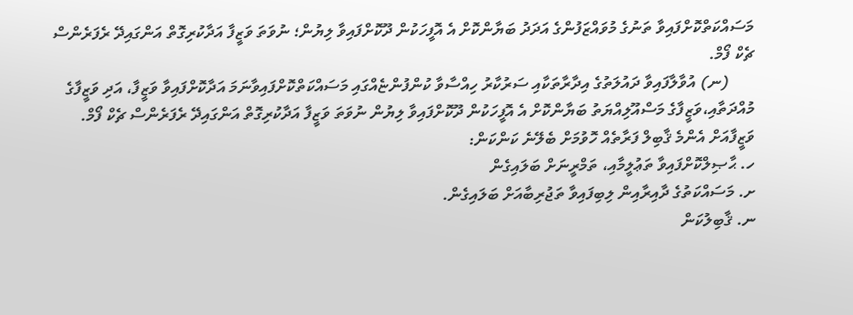މަސައްކަތްކޮށްފައިވާ ތަނުގެ މުވައްޒަފުންގެ އަދަދު ބަޔާންކޮށް އެ އޮފީހަކުން ދޫކޮށްފައިވާ ލިޔުން؛ ނުވަތަ ވަޒީފާ އަދާކުރިގޮތް އަންގައިދޭ ރެފަރެންސް ޗެކް ފޯމް.
      (ނ) އުވާލާފައިވާ ދައުލަތުގެ އިދާރާތަކާއި ސަރުކާރު ހިއްސާވާ ކުންފުންޏެއްގައި މަސައްކަތްކޮށްފައިވާނަމަ އަދާކޮށްފައިވާ ވަޒީފާ، އަދި ވަޒީފާގެ މުއްދަތާއި،ވަޒީފާގެ މަސްއޫލިއްޔަތު ބަޔާންކޮށް އެ އޮފީހަކުން ދޫކޮށްފައިވާ ލިޔުން ނުވަތަ ވަޒީފާ އަދާކުރިގޮތް އަންގައިދޭ ރެފަރެންސް ޗެކް ފޯމް.
ވަޒީފާއަށް އެންމެ ޤާބިލް ފަރާތެއް ހޮވުމަށް ބެލޭނެ ކަންކަން:
ހ. ޙާޞިލްކޮށްފައިވާ ތަޢުލީމާއި، ތަމްރީނަށް ބަލައިގެން
ށ. މަސައްކަތުގެ ދާއިރާއިން ލިބިފައިވާ ތަޖުރިބާއަށް ބަލައިގެން.
ނ. ޤާބިލުކަން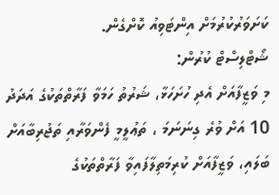ކަށަވަރުކުރުމަށް އިންޓަވިއު ކޮށްގެން.
ޝޯޓްލިސްޓް ކުރުން:
މި ވަޒީފާއަށް އެދި ހުށަހަޅާ، ޝަރުތު ހަމަވާ ފަރާތްތަކުގެ އަދަދު 10 އަށް ވުރެ ގިނަނަމަ ، ތަޢުލީމީ ފެންވަރާއި ތަޖުރިބާއަށް ބަލައި، ވަޒީފާއަށް ކުރިމަތިލާފައިވާ ފަރާތްތަކުގެ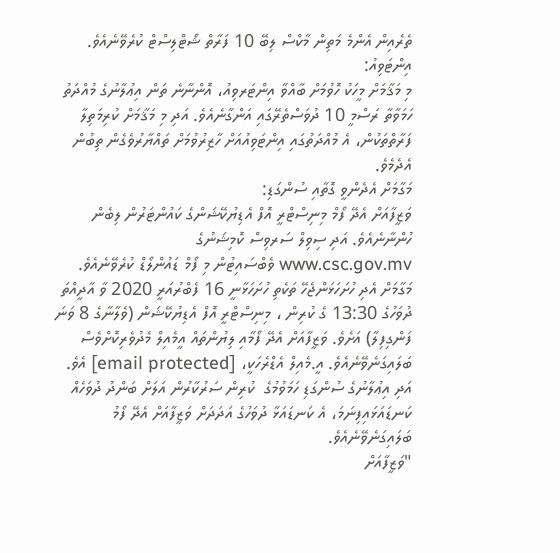ތެރެއިން އެންމެ މަތިން މާކްސް ލިބޭ 10 ފަރާތް ޝޯޓްލިސްޓް ކުރެވޭނެއެވެ.
އިންޓަވިއު:
މި މަޤާމަށް މީހަކު ހޮވުމަށް ބާއްވާ އިންޓަރވިއު، އޮންނާނެ ތަން އިޢުލާނުގެ މުއްދަތު ހަމަވާތާ ރަސްމީ 10 ދުވަސްތެރޭގައި އަންގާނެއެވެ. އަދި މި މަޤާމަށް ކުރިމަތިލާ ފަރާތްތަކުން، އެ މުއްދަތުގައި އިންޓަވިއުއަށް ހާޒިރުވުމަށް ތައްޔާރުވެގެން ތިބުން އެދެމެވެ.
މަގާމަށް އެދެންވީ ގޮތާއި ސުންގަޑި:
ވަޒީފާއަށް އެދޭ ފޯމް މިނިސްޓްރީ އޮފް އެޑިޔުކޭޝަންގެ ކައުންޓަރުން ލިބެން ހުންނާނެއެވެ. އަދި ސިވިލް ސަރވިސް ކޮމިޝަނުގެ  www.csc.gov.mv ވެބްސައިޓުން މި ފޯމް ޑައުންލޯޑް ކުރެވޭނެއެވެ. މަގާމަށް އެދި ހުށަހަޅަންޖެހޭ ތަކެތި ހުށަހަޅާނީ 16 ފެބްރުއަރީ 2020 ވާ އާދީއްތަ ދުވަހުގެ 13:30 ގެ ކުރިން ، މިނިސްޓްރީ އޮފް އެޑިޔުކޭޝަން (ވެލާނާގެ 8 ވަނަ ފަންގިފިލާ) އަށެވެ. ވަޒީފާއަށް އެދޭ ފޯމާއި ލިޔުންތައް އީމެއިލް މެދުވެރިކޮށްވެސް ބަލައިގަނެވޭނެއެވެ. އީ.މެއިލް އެޑްރެހަކީ، [email protected] އެވެ.
އަދި އިޢުލާނުގެ ސުންގަޑި ހަމަވުމުގެ  ކުރިން ސަރުކާރުން އަލަށް ބަންދު ދުވަހެއް ކަނޑައަޅައިފިނަމަ، އެ ކަނޑައަޅާ ދުވަހުގެ އަދަދަށް ވަޒީފާއަށް އެދޭ ފޯމު ބަލައިގަނެވޭނެއެވެ.
"ވަޒީފާއަށް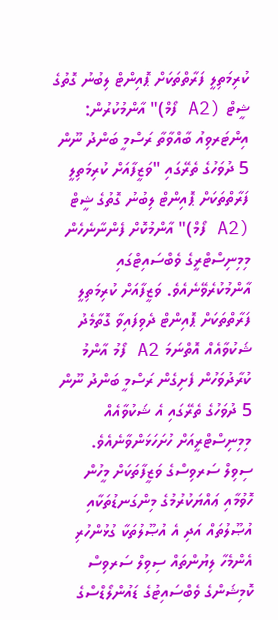ކުރިމަތިލީ ފަރާތްތަކަށް ޕޮއިންޓް ލިބުނު ގޮތުގެ ޝީޓް (A2 ފޯމް)" އާންމުކުރުން:
އިންޓަރވިއު ބާއްވާތާ ރަސްމީ ބަންދު ނޫން 5 ދުވަހުގެ ތެރޭގައި "ވަޒީފާއަށް ކުރިމަތިލީ ފަރާތްތަކަށް ޕޮއިންޓް ލިބުނު ގޮތުގެ ޝީޓް (A2 ފޯމް)" އާންމުކޮށް ފެންނާނެހެން މިމިނިސްޓްރީގެ ވެބްސައިޓްގައި އާންމުކުރެވޭނެއެވެ. ވަޒީފާއަށް ކުރިމަތިލީ ފަރާތްތަކަށް ޕޮއިންޓް ދެވިފައިވާ ގޮތާމެދު ޝަކުވާއެއް އޮތްނަމަ A2 ފޯމު އާންމު ކުރާދުވަހުން ފެށިގެން ރަސްމީ ބަންދު ނޫން 5 ދުވަހުގެ ތެރޭގައި އެ ޝަކުވާއެއް މިމިނިސްޓްރީއަށް ހުށަހަޅަންވާނެއެވެ.
ސިވިލް ސަރވިސްގެ ވަޒީފާތަކަށް މީހުން ހޮވުމާއި ޢައްޔަކުރުމުގެ މިންގަނޑުތަކާއި އުޞޫލުތައް އަދި އެ އުޞޫލުތަކާ ގުޅުންހުރި އެންމެހާ ލިޔުންތައް ސިވިލް ސަރވިސް ކޮމިޝަންގެ ވެބްސައިޓުގެ ޑައުންލޯޑްސްގެ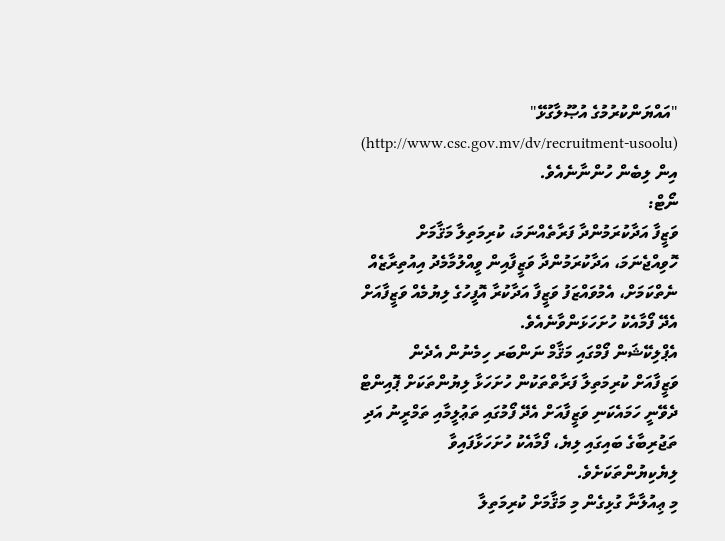"އައްޔަންކުރުމުގެ އުޞޫލާގުޅޭ" (http://www.csc.gov.mv/dv/recruitment-usoolu) އިން ލިބެން ހުންނާނެއެވެ.
ނޯޓް:
ވަޒީފާ އަދާކުރަމުންދާ ފަރާތެއްނަމަ، ކުރިމަތިލާ މަޤާމަށް ހޮވިއްޖެނަމަ، އަދާކުރަމުންދާ ވަޒީފާއިން ވީއްލުމާމެދު އިއުތިރާޒެއް ނެތްކަމަށް، އެމުވައްޒަފު ވަޒީފާ އަދާކުރާ އޮފީހުގެ ލިޔުމެއް ވަޒީފާއަށް އެދޭ ފޯމާއެކު ހުށަހަޅަންވާނެއެވެ.
އެޕްލިކޭޝަން ފޯމްގައި މަޤާމް ނަންބަރ ހިމެނުން އެދެން
ވަޒީފާއަށް ކުރިމަތިލާ ފަރާތްތަކުން ހުށަހަޅާ ލިޔުންތަކަށް ޕޮއިންޓް ދެވޭނީ ހަމައެކަނި ވަޒީފާއަށް އެދޭ ފޯމުގައި ތަޢުލީމާއި ތަމްރީނު އަދި ތަޖުރިބާގެ ބައިގައި ލިޔެ، ފޯމާއެކު ހުށަހަޅާފައިވާ ލިޔެކިޔުންތަކަށެވެ.
މި ޢިއުލާނާ ގުޅިގެން މި މަޤާމަށް ކުރިމަތިލާ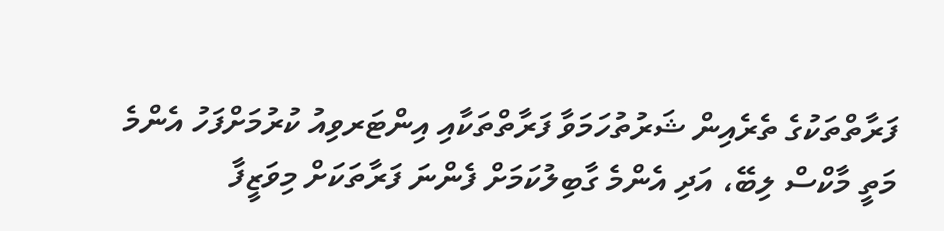ފަރާތްތަކުގެ ތެރެއިން ޝަރުތުހަމަވާ ފަރާތްތަކާއި އިންޓަރވިއު ކުރުމަށްފަހު އެންމެ މަތީ މާކްސް ލިބޭ، އަދި އެންމެ ގާބިލުކަމަށް ފެންނަ ފަރާތަކަށް މިވަޒީފާ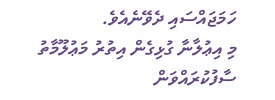ހަމަޖައްސައި ދެވޭނެއެވެ.
މި އިޢުލާނާ ގުޅިގެން އިތުރު މަޢުލޫމާތު ސާފުކުރައްވަން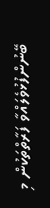ބޭނުންފުޅުވެލައްވާ ފަރާތްތަކުން މި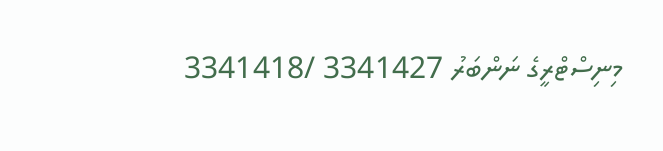މިނިސްޓްރީގެ ނަންބަރު 3341427 /3341418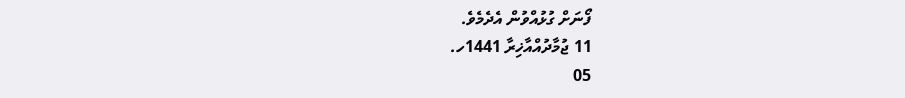ފޯނަށް ގުޅުއްވުން އެދެމެވެ.
11 ޖުމާދުއްއާޚިރާ 1441ހ.
05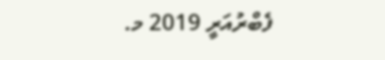ފެބްރުއަރީ 2019 މ.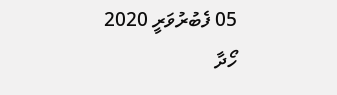05 ފެބުރުވަރީ 2020
ހޯދާ